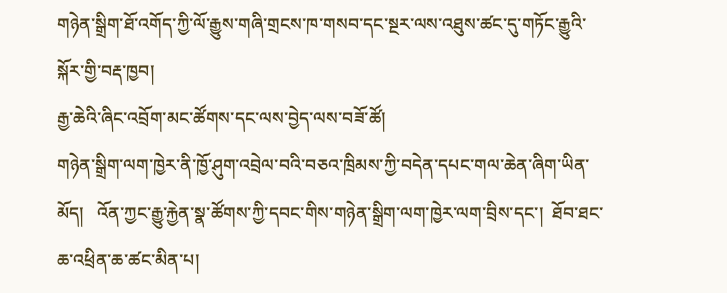གཉེན་སྒྲིག་ཐོ་འགོད་ཀྱི་ལོ་རྒྱུས་གཞི་གྲངས་ཁ་གསབ་དང་སྔར་ལས་འཐུས་ཚང་དུ་གཏོང་རྒྱུའི་སྐོར་གྱི་བརྡ་ཁྱབ།
རྒྱ་ཆེའི་ཞིང་འབྲོག་མང་ཚོགས་དང་ལས་བྱེད་ལས་བཟོ་ཚོ།
གཉེན་སྒྲིག་ལག་ཁྱེར་ནི་ཁྱོ་ཤུག་འབྲེལ་བའི་བཅའ་ཁྲིམས་ཀྱི་བདེན་དཔང་གལ་ཆེན་ཞིག་ཡིན་མོད།   འོན་ཀྱང་རྒྱུ་རྐྱེན་སྣ་ཚོགས་ཀྱི་དབང་གིས་གཉེན་སྒྲིག་ལག་ཁྱེར་ལག་བྲིས་དང་།  ཐོབ་ཐང་ཆ་འཕྲིན་ཆ་ཚང་མིན་པ།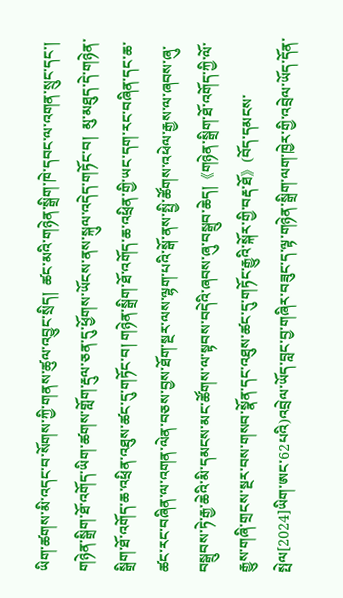ཡིག་ཚགས་མི་འདང་བ་སོགས་ཀྱི་གནས་ཚུལ་འབྱུང་སྲིད།  ཚང་མའི་གཉེན་སྒྲིག་ཁེ་དབང་ལ་འགན་སྲུང་དང་།   གཉེན་སྒྲིག་ཐོ་འགོད་ཡིག་ཚགས་གློག་རྡུལ་ཅན་དུ་ཕྱོགས་ཡོངས་ནས་སྐུལ་འདེད་གཏོང་བ།  མུ་མཐུད་དེ་གཉེན་སྒྲིག་ཐོ་འགོད་ཆ་འཕྲིན་འཐུས་ཚང་དུ་གཏོང་བ། གཉེན་སྒྲིག་ཐོ་འགོད་ཆ་འཕྲིན་གྱི་ཡང་དག་རང་བཞིན་དང་ཆ་ཚང་རང་བཞིན་ལ་འགན་ལེན་བཅས་བྱས་ཐོག་སྔར་ལས་ལྷག་པའི་སྒོ་ནས་སྤྱི་ཚོགས་འཕེལ་རྒྱས་ལ་ཞབས་ཞུ་བསྒྲུབས་ཏེ་རྒྱ་ཆེའི་མི་དམངས་མང་ཚོགས་ལ་སྟབས་བདེའི་ཞབས་ཞུ་བསྒྲུབ་ཆེད།《གཉེན་སྒྲིག་ཐོ་འགོད་ཀྱི་ལོ་རྒྱུས་གཞི་གྲངས་སྔར་བས་གསབ་སྣོན་དང་འཐུས་ཚང་དུ་གཏོང་རྒྱུའི་སྐོར་གྱི་བརྡ་ཐོ》(བོད་དམངས་སྤེལ[2024]ཡིག་ཨང་62པའི)འབྲེལ་ཡོད་བླང་བྱ་གཞིར་བཟུང་ད་ལྟ་གཉེན་སྒྲིག་ལག་ཁྱེར་གྱི་འབྲེལ་ཡོད་དོན་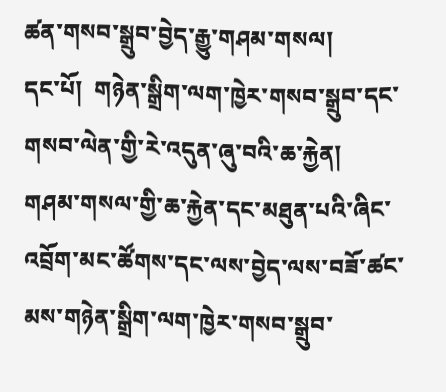ཚན་གསབ་སྒྲུབ་བྱེད་རྒྱུ་གཤམ་གསལ།
དང་པོ།  གཉེན་སྒྲིག་ལག་ཁྱེར་གསབ་སྒྲུབ་དང་གསབ་ལེན་གྱི་རེ་འདུན་ཞུ་བའི་ཆ་རྐྱེན།
གཤམ་གསལ་གྱི་ཆ་རྐྱེན་དང་མཐུན་པའི་ཞིང་འབྲོག་མང་ཚོགས་དང་ལས་བྱེད་ལས་བཟོ་ཚང་མས་གཉེན་སྒྲིག་ལག་ཁྱེར་གསབ་སྒྲུབ་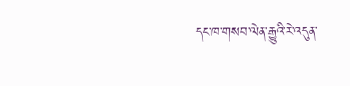དང་ཁ་གསབ་ལེན་རྒྱུའི་རེ་འདུན་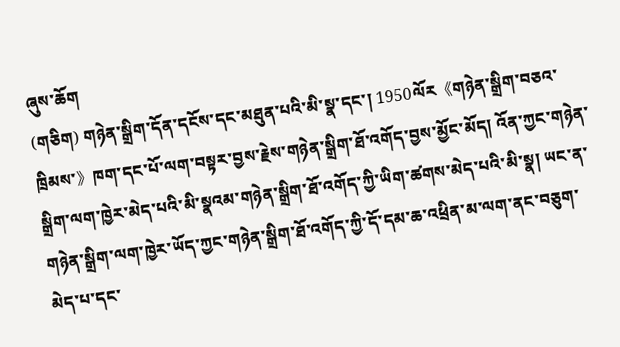ཞུས་ཆོག
(གཅིག) གཉེན་སྒྲིག་དོན་དངོས་དང་མཐུན་པའི་མི་སྣ་དང་། 1950ལོར《གཉེན་སྒྲིག་བཅའ་ཁྲིམས་》ཁག་དང་པོ་ལག་བསྟར་བྱས་རྗེས་གཉེན་སྒྲིག་ཐོ་འགོད་བྱས་མྱོང་མོད། འོན་ཀྱང་གཉེན་སྒྲིག་ལག་ཁྱེར་མེད་པའི་མི་སྣའམ་གཉེན་སྒྲིག་ཐོ་འགོད་ཀྱི་ཡིག་ཚགས་མེད་པའི་མི་སྣ། ཡང་ན་གཉེན་སྒྲིག་ལག་ཁྱེར་ཡོད་ཀྱང་གཉེན་སྒྲིག་ཐོ་འགོད་ཀྱི་དོ་དམ་ཆ་འཕྲིན་མ་ལག་ནང་བཅུག་མེད་པ་དང་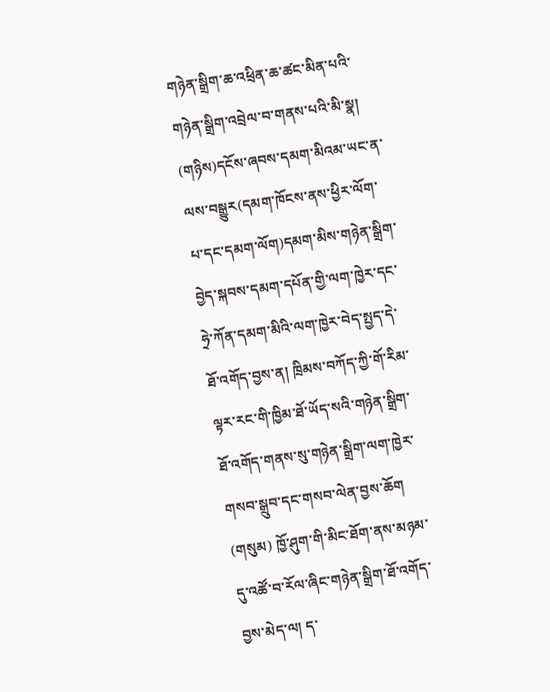གཉེན་སྒྲིག་ཆ་འཕྲིན་ཆ་ཚང་མིན་པའི་གཉེན་སྒྲིག་འབྲེལ་བ་གནས་པའི་མི་སྣ།
(གཉིས)དངོས་ཞབས་དམག་མིའམ་ཡང་ན་ལས་བསྒྱུར(དམག་ཁོངས་ནས་ཕྱིར་ལོག་པ་དང་དམག་ལོག)དམག་མིས་གཉེན་སྒྲིག་བྱེད་སྐབས་དམག་དཔོན་གྱི་ལག་ཁྱེར་དང་ཧྲེ་ཀོན་དམག་མིའི་ལག་ཁྱེར་བེད་སྤྱད་དེ་ཐོ་འགོད་བྱས་ན། ཁྲིམས་བཀོད་ཀྱི་གོ་རིམ་ལྟར་རང་གི་ཁྱིམ་ཐོ་ཡོད་སའི་གཉེན་སྒྲིག་ཐོ་འགོད་གནས་སུ་གཉེན་སྒྲིག་ལག་ཁྱེར་གསབ་སྒྲུབ་དང་གསབ་ལེན་བྱས་ཆོག
(གསུམ) ཁྱོ་ཤུག་གི་མིང་ཐོག་ནས་མཉམ་དུ་འཚོ་བ་རོལ་ཞིང་གཉེན་སྒྲིག་ཐོ་འགོད་བྱས་མེད་ལ། ད་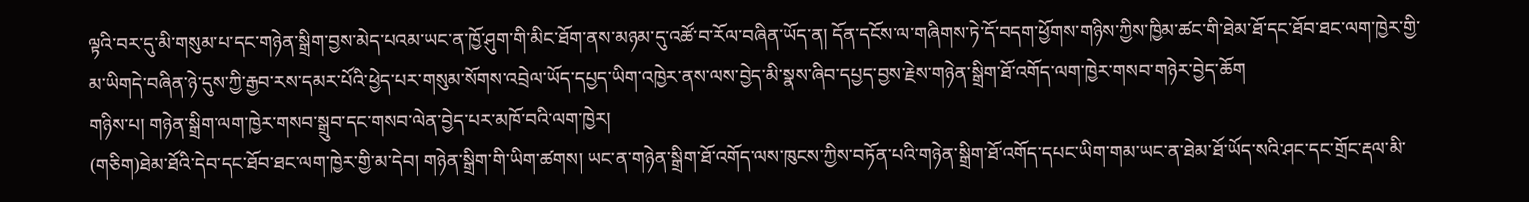ལྟའི་བར་དུ་མི་གསུམ་པ་དང་གཉེན་སྒྲིག་བྱས་མེད་པའམ་ཡང་ན་ཁྱོ་ཤུག་གི་མིང་ཐོག་ནས་མཉམ་དུ་འཚོ་བ་རོལ་བཞིན་ཡོད་ན། དོན་དངོས་ལ་གཞིགས་ཏེ་དོ་བདག་ཕྱོགས་གཉིས་ཀྱིས་ཁྱིམ་ཚང་གི་ཐེམ་ཐོ་དང་ཐོབ་ཐང་ལག་ཁྱེར་གྱི་མ་ཡིགདེ་བཞིན་ཉེ་དུས་ཀྱི་རྒྱབ་རས་དམར་པོའི་ཕྱེད་པར་གསུམ་སོགས་འབྲེལ་ཡོད་དཔྱད་ཡིག་འཁྱེར་ནས་ལས་བྱེད་མི་སྣས་ཞིབ་དཔྱད་བྱས་རྗེས་གཉེན་སྒྲིག་ཐོ་འགོད་ལག་ཁྱེར་གསབ་གཉེར་བྱེད་ཆོག
གཉིས་པ། གཉེན་སྒྲིག་ལག་ཁྱེར་གསབ་སྒྲུབ་དང་གསབ་ལེན་བྱེད་པར་མཁོ་བའི་ལག་ཁྱེར།
(གཅིག)ཐེམ་ཐོའི་དེབ་དང་ཐོབ་ཐང་ལག་ཁྱེར་གྱི་མ་དེབ། གཉེན་སྒྲིག་གི་ཡིག་ཚགས། ཡང་ན་གཉེན་སྒྲིག་ཐོ་འགོད་ལས་ཁུངས་ཀྱིས་བཏོན་པའི་གཉེན་སྒྲིག་ཐོ་འགོད་དཔང་ཡིག་གམ་ཡང་ན་ཐེམ་ཐོ་ཡོད་སའི་ཤང་དང་གྲོང་རྡལ་མི་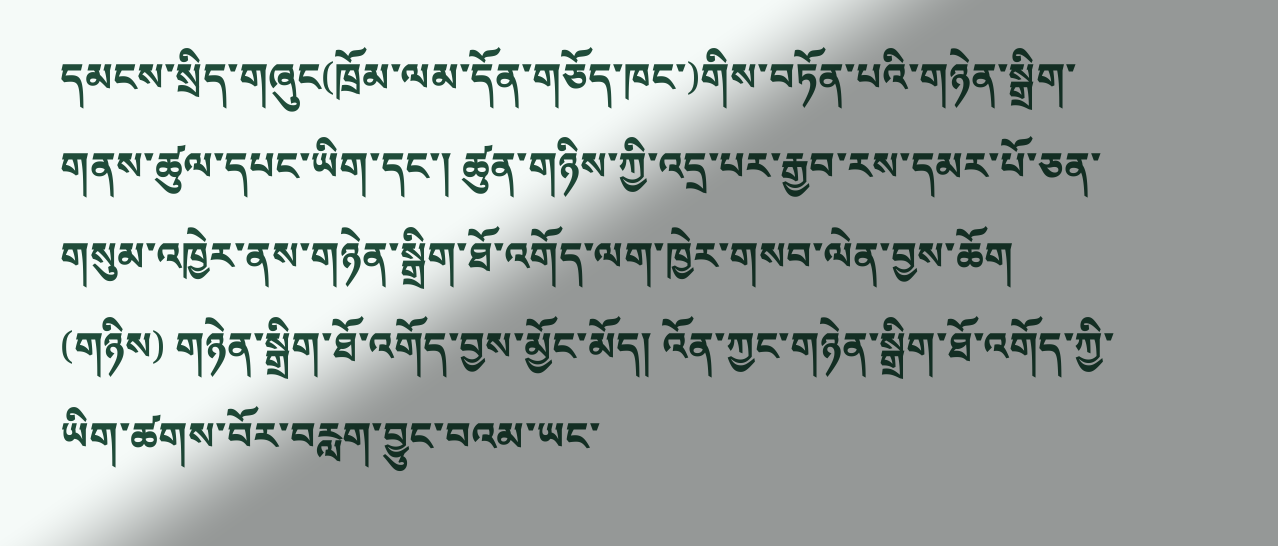དམངས་སྲིད་གཞུང(ཁྲོམ་ལམ་དོན་གཅོད་ཁང་)གིས་བཏོན་པའི་གཉེན་སྒྲིག་གནས་ཚུལ་དཔང་ཡིག་དང་། ཚུན་གཉིས་ཀྱི་འདྲ་པར་རྒྱབ་རས་དམར་པོ་ཅན་གསུམ་འཁྱེར་ནས་གཉེན་སྒྲིག་ཐོ་འགོད་ལག་ཁྱེར་གསབ་ལེན་བྱས་ཆོག
(གཉིས) གཉེན་སྒྲིག་ཐོ་འགོད་བྱས་མྱོང་མོད། འོན་ཀྱང་གཉེན་སྒྲིག་ཐོ་འགོད་ཀྱི་ཡིག་ཚགས་བོར་བརླག་བྱུང་བའམ་ཡང་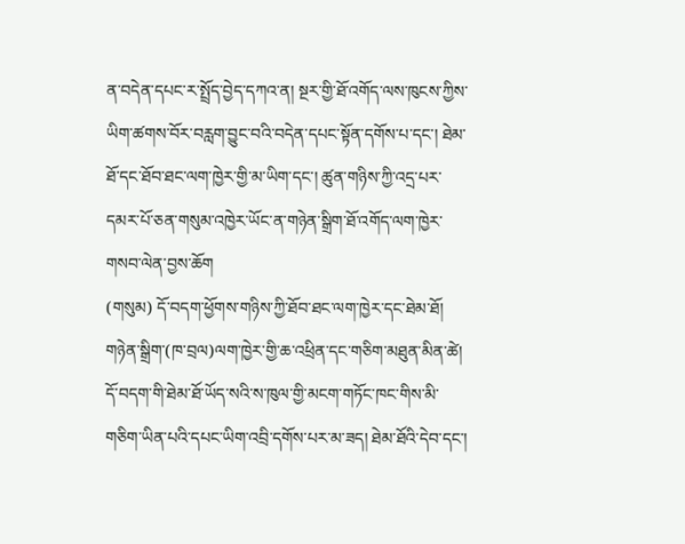ན་བདེན་དཔང་ར་སྤྲོད་བྱེད་དཀའ་ན། སྔར་གྱི་ཐོ་འགོད་ལས་ཁུངས་ཀྱིས་ཡིག་ཚགས་བོར་བརླག་བྱུང་བའི་བདེན་དཔང་སྟོན་དགོས་པ་དང་། ཐེམ་ཐོ་དང་ཐོབ་ཐང་ལག་ཁྱེར་གྱི་མ་ཡིག་དང་། ཚུན་གཉིས་ཀྱི་འདྲ་པར་དམར་པོ་ཅན་གསུམ་འཁྱེར་ཡོང་ན་གཉེན་སྒྲིག་ཐོ་འགོད་ལག་ཁྱེར་གསབ་ལེན་བྱས་ཆོག
(གསུམ) དོ་བདག་ཕྱོགས་གཉིས་ཀྱི་ཐོབ་ཐང་ལག་ཁྱེར་དང་ཐེམ་ཐོ།  གཉེན་སྒྲིག་(ཁ་བྲལ)ལག་ཁྱེར་གྱི་ཆ་འཕྲིན་དང་གཅིག་མཐུན་མིན་ཚེ། དོ་བདག་གི་ཐེམ་ཐོ་ཡོད་སའི་ས་ཁུལ་གྱི་མངག་གཏོང་ཁང་གིས་མི་གཅིག་ཡིན་པའི་དཔང་ཡིག་འབྲི་དགོས་པར་མ་ཟད། ཐེམ་ཐོའི་དེབ་དང་།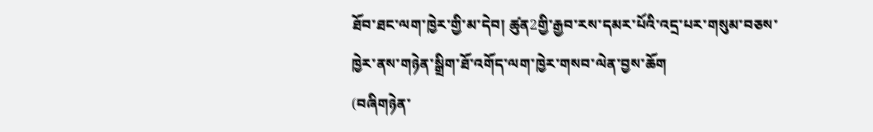ཐོབ་ཐང་ལག་ཁྱེར་གྱི་མ་དེབ། ཚུན2གྱི་རྒྱབ་རས་དམར་པོའི་འདྲ་པར་གསུམ་བཅས་ཁྱེར་ནས་གཉེན་སྒྲིག་ཐོ་འགོད་ལག་ཁྱེར་གསབ་ལེན་བྱས་ཆོག
(བཞིགཉེན་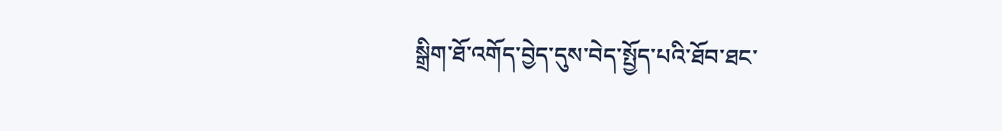སྒྲིག་ཐོ་འགོད་བྱེད་དུས་བེད་སྤྱོད་པའི་ཐོབ་ཐང་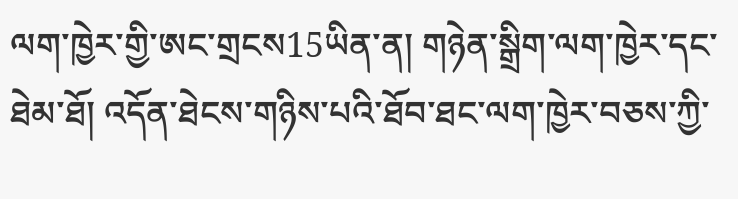ལག་ཁྱེར་གྱི་ཨང་གྲངས15ཡིན་ན། གཉེན་སྒྲིག་ལག་ཁྱེར་དང་ཐེམ་ཐོ། འདོན་ཐེངས་གཉིས་པའི་ཐོབ་ཐང་ལག་ཁྱེར་བཅས་ཀྱི་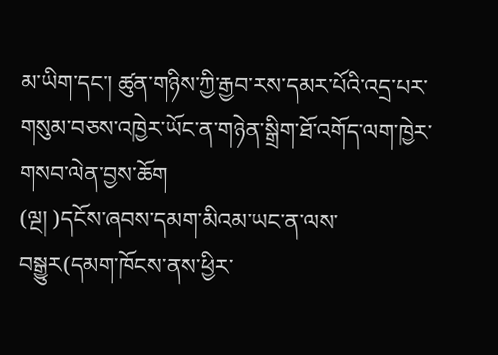མ་ཡིག་དང་། ཚུན་གཉིས་ཀྱི་རྒྱབ་རས་དམར་པོའི་འདྲ་པར་གསུམ་བཅས་འཁྱེར་ཡོང་ན་གཉེན་སྒྲིག་ཐོ་འགོད་ལག་ཁྱེར་གསབ་ལེན་བྱས་ཆོག
(ལྔ། )དངོས་ཞབས་དམག་མིའམ་ཡང་ན་ལས་བསྒྱུར(དམག་ཁོངས་ནས་ཕྱིར་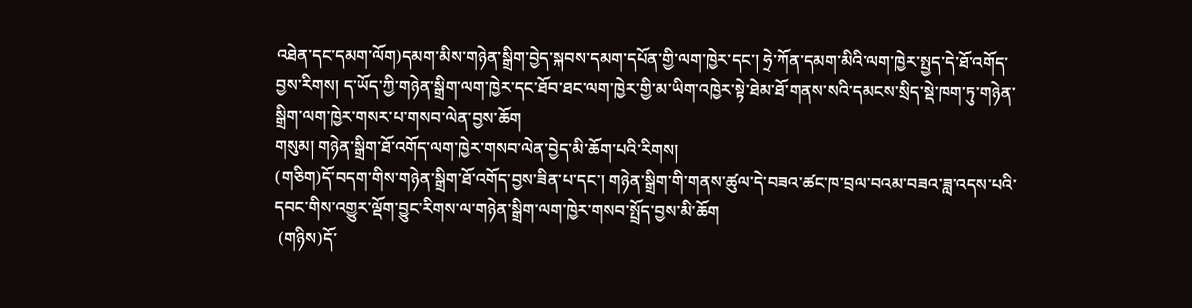འཐེན་དང་དམག་ལོག)དམག་མིས་གཉེན་སྒྲིག་བྱེད་སྐབས་དམག་དཔོན་གྱི་ལག་ཁྱེར་དང་། ཧྲེ་ཀོན་དམག་མིའི་ལག་ཁྱེར་སྤྱད་དེ་ཐོ་འགོད་བྱས་རིགས། ད་ཡོད་ཀྱི་གཉེན་སྒྲིག་ལག་ཁྱེར་དང་ཐོབ་ཐང་ལག་ཁྱེར་གྱི་མ་ཡིག་འཁྱེར་སྟེ་ཐེམ་ཐོ་གནས་སའི་དམངས་སྲིད་སྡེ་ཁག་ཏུ་གཉེན་སྒྲིག་ལག་ཁྱེར་གསར་པ་གསབ་ལེན་བྱས་ཆོག
གསུམ། གཉེན་སྒྲིག་ཐོ་འགོད་ལག་ཁྱེར་གསབ་ལེན་བྱེད་མི་ཆོག་པའི་རིགས།
(གཅིག)དོ་བདག་གིས་གཉེན་སྒྲིག་ཐོ་འགོད་བྱས་ཟིན་པ་དང་། གཉེན་སྒྲིག་གི་གནས་ཚུལ་དེ་བཟའ་ཚང་ཁ་བྲལ་བའམ་བཟའ་ཟླ་འདས་པའི་དབང་གིས་འགྱུར་ལྡོག་བྱུང་རིགས་ལ་གཉེན་སྒྲིག་ལག་ཁྱེར་གསབ་སྤྲོད་བྱས་མི་ཆོག
 (གཉིས)དོ་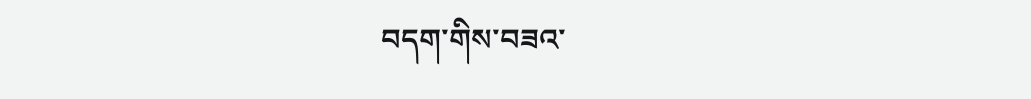བདག་གིས་བཟའ་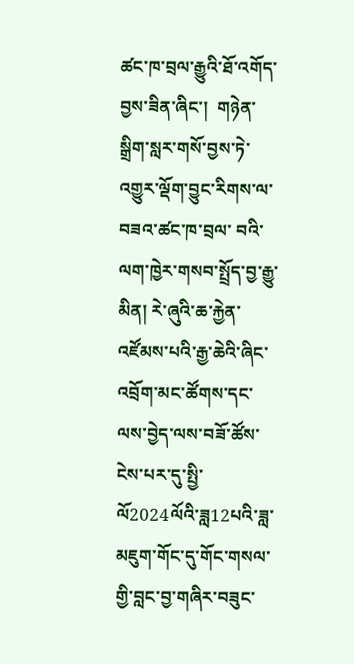ཚང་ཁ་བྲལ་རྒྱུའི་ཐོ་འགོད་བྱས་ཟིན་ཞིང་།  གཉེན་སྒྲིག་སླར་གསོ་བྱས་ཏེ་འགྱུར་ལྡོག་བྱུང་རིགས་ལ་བཟའ་ཚང་ཁ་བྲལ་ བའི་ལག་ཁྱེར་གསབ་སྤྲོད་བྱ་རྒྱུ་མིན། རེ་ཞུའི་ཆ་རྐྱེན་འཛོམས་པའི་རྒྱ་ཆེའི་ཞིང་འབྲོག་མང་ཚོགས་དང་ལས་བྱེད་ལས་བཟོ་ཚོས་ངེས་པར་དུ་སྤྱི་ལོ2024ལོའི་ཟླ12པའི་ཟླ་མཇུག་གོང་དུ་གོང་གསལ་གྱི་བླང་བྱ་གཞིར་བཟུང་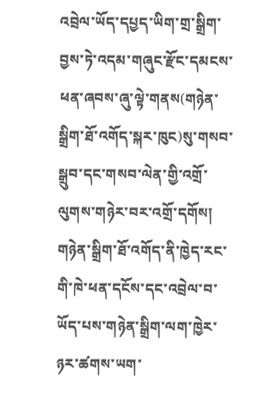འབྲེལ་ཡོད་དཔྱད་ཡིག་གྲ་སྒྲིག་བྱས་ཏེ་འདམ་གཞུང་རྫོང་དམངས་ཕན་ཞབས་ཞུ་ལྟེ་གནས(གཉེན་སྒྲིག་ཐོ་འགོད་སྐར་ཁུང)སུ་གསབ་སྒྲུབ་དང་གསབ་ལེན་གྱི་འགྲོ་ལུགས་གཉེར་བར་འགྲོ་དགོས། གཉེན་སྒྲིག་ཐོ་འགོད་ནི་ཁྱེད་རང་གི་ཁེ་ཕན་དངོས་དང་འབྲེལ་བ་ཡོད་པས་གཉེན་སྒྲིག་ལག་ཁྱེར་ཉར་ཚགས་ཡག་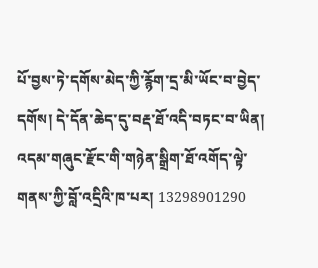པོ་བྱས་ཏེ་དགོས་མེད་ཀྱི་རྙོག་དྲ་མི་ཡོང་བ་བྱེད་དགོས། དེ་དོན་ཆེད་དུ་བརྡ་ཐོ་འདི་བཏང་བ་ཡིན།
འདམ་གཞུང་རྫོང་གི་གཉེན་སྒྲིག་ཐོ་འགོད་ལྟེ་གནས་ཀྱི་བློ་འདྲིའི་ཁ་པར། 13298901290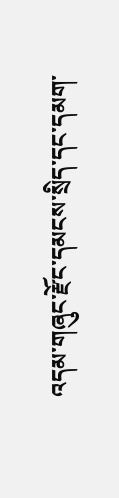འདམ་གཞུང་རྫོང་དམངས་སྲིད་དང་དམག་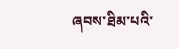ཞབས་ཐིམ་པའི་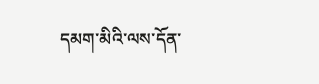དམག་མིའི་ལས་དོན་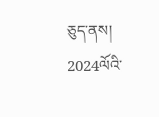ཅུད་ནས།
2024ལོའི་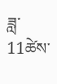ཟླ་11ཚེས་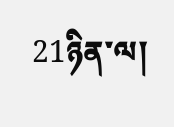21ཉིན་ལ།